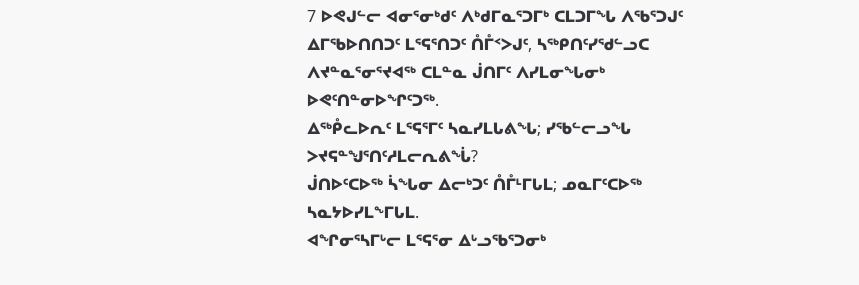7 ᐅᕙᒍᓪᓕ ᐊᓂᕐᓂᒃᑯᑦ ᐱᒃᑯᒥᓇᕐᑐᒥᒃ ᑕᒪᑐᒥᖓ ᐱᖃᕐᑐᒍᑦ ᐃᒥᖃᐅᑎᑎᑐᑦ ᒪᕐᕋᕐᑎᑐᑦ ᑍᒤᑉᐳᒍᑦ, ᓴᖅᑭᑎᑦᓯᖁᓪᓗᑕ ᐱᔪᓐᓇᕐᓂᕐᔪᐊᖅ ᑕᒪᓐᓇ ᒎᑎᒥᑦ ᐱᓯᒪᓂᖓᓂᒃ ᐅᕙᑦᑎᓐᓂᐅᖏᑦᑐᖅ.
ᐃᖅᑬᓚᐅᕆᑦ ᒪᕐᕋᕐᒥᑦ ᓴᓇᓯᒪᒐᕕᖓ; ᓯᖃᓪᓕᓗᖓ ᐳᔪᕋᓐᖑᕐᑎᑦᓱᒪᓕᕆᕕᖔ?
ᒎᑎᐅᑦᑕᐅᖅ ᓵᖓᓂ ᐃᓕᒃᑐᑦ ᑍᒤᒻᒥᒐᒪ; ᓄᓇᒥᑦᑕᐅᖅ ᓴᓇᔭᐅᓯᒪᖕᒥᒐᒪ.
ᐊᖏᓂᕐᓴᒥᒡᓕ ᒪᕐᕋᕐᓂ ᐃᒡᓗᖃᕐᑐᓂᒃ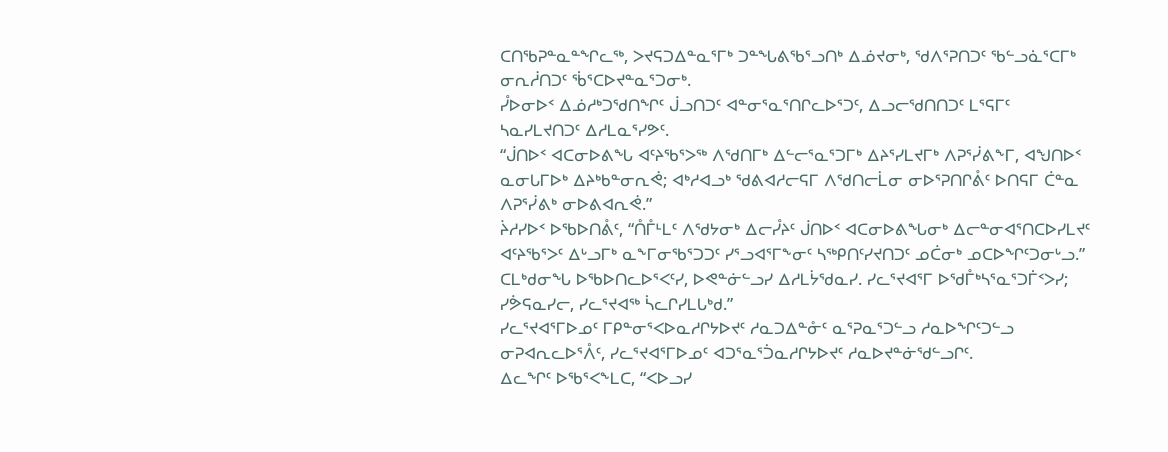ᑕᑎᖃᕈᓐᓇᓐᖏᓚᖅ, ᐳᔪᕋᑐᐃᓐᓇᕐᒥᒃ ᑐᓐᖓᕕᖃᕐᓗᑎᒃ ᐃᓅᔪᓂᒃ, ᖁᐱᕐᕈᑎᑐᑦ ᖃᓪᓗᓈᕐᑕᒥᒃ ᓂᕆᓲᑎᑐᑦ ᖄᕐᑕᐅᔪᓐᓇᕐᑐᓂᒃ.
ᓮᐅᓂᐅᑉ ᐃᓅᓱᒃᑐᖁᑎᖏᑦ ᒎᓗᑎᑐᑦ ᐊᓐᓂᕐᓇᕐᑎᒋᓚᐅᕐᑐᑦ, ᐃᓗᓕᖁᑎᑎᑐᑦ ᒪᕐᕋᒥᑦ ᓴᓇᓯᒪᔪᑎᑐᑦ ᐃᓱᒪᓇᕐᓯᕗᑦ.
“ᒎᑎᐅᑉ ᐊᑕᓂᐅᕕᖓ ᐊᑦᔨᖃᕐᐳᖅ ᐱᖁᑎᒥᒃ ᐃᓪᓕᕐᓇᕐᑐᒥᒃ ᐃᔨᕐᓯᒪᔪᒥᒃ ᐱᕈᕐᓰᕕᖕᒥ, ᐊᖑᑎᐅᑉ ᓇᓂᒐᒥᐅᒃ ᐃᔨᒃᑲᓐᓂᕆᕚ; ᐊᒃᓱᐊᓗᒃ ᖁᕕᐊᓱᓕᕋᒥ ᐱᖁᑎᓕᒫᓂ ᓂᐅᕐᕈᑎᒋᕔᑦ ᐅᑎᕋᒥ ᑖᓐᓇ ᐱᕈᕐᓰᕕᒃ ᓂᐅᕕᐊᕆᕚ.”
ᔩᓱᓯᐅᑉ ᐅᖃᐅᑎᕔᑦ, “ᑍᒤᒻᒪᑦ ᐱᖁᔭᓂᒃ ᐃᓕᓮᔨᑦ ᒎᑎᐅᑉ ᐊᑕᓂᐅᕕᖓᓂᒃ ᐃᓕᓐᓂᐊᕐᑎᑕᐅᓯᒪᔪᑦ ᐊᑦᔨᖃᕐᐳᑦ ᐃᒡᓗᒥᒃ ᓇᖕᒥᓂᖃᕐᑐᑐᑦ ᓯᕐᓗᐊᕐᒥᖕᓂᑦ ᓴᖅᑭᑎᑦᓯᔪᑎᑐᑦ ᓄᑖᓂᒃ ᓄᑕᐅᖏᑦᑐᓂᒡᓗ.”
ᑕᒪᒃᑯᓂᖓ ᐅᖃᐅᑎᓚᐅᕐᐸᑦᓯ, ᐅᕙᓐᓃᓪᓗᓯ ᐃᓱᒪᔮᖁᓇᓯ. ᓯᓚᕐᔪᐊᕐᒥ ᐅᖁᒤᒃᓴᕐᓇᕐᑐᒦᑉᐳᓯ; ᓯᕘᕋᓇᓯᓕ, ᓯᓚᕐᔪᐊᖅ ᓵᓚᒋᓯᒪᒐᒃᑯ.”
ᓯᓚᕐᔪᐊᕐᒥᐅᓄᑦ ᒥᑭᓐᓂᕐᐸᐅᓇᓱᒋᔭᐅᔪᑦ ᓱᓇᑐᐃᓐᓁᑦ ᓇᕐᕈᓇᕐᑐᓪᓗ ᓱᓇᐅᖏᑦᑐᓪᓗ ᓂᕈᐊᕆᓚᐅᕐᐰᑦ, ᓯᓚᕐᔪᐊᕐᒥᐅᓄᑦ ᐊᑐᕐᓇᕐᑑᓇᓱᒋᔭᐅᔪᑦ ᓱᓇᐅᔪᓐᓃᖁᓪᓗᒋᑦ.
ᐃᓚᖏᑦ ᐅᖃᕐᐸᖕᒪᑕ, “ᐸᐅᓗᓯ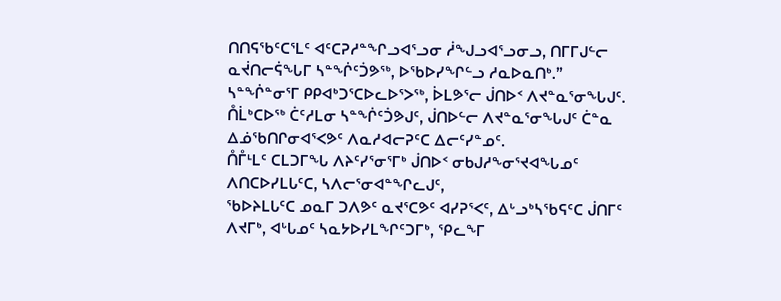ᑎᑎᕋᖃᑦᑕᕐᒪᑦ ᐊᑦᑕᕈᓱᓐᖏᓗᐊᕐᓗᓂ ᓲᖑᓗᐊᕐᓗᓂᓗ, ᑎᒥᒥᒍᓪᓕ ᓇᔫᑎᓕᕌᖓᒥ ᓴᓐᖐᑦᑑᕗᖅ, ᐅᖃᐅᓯᖏᓪᓗ ᓱᓇᐅᓇᑎᒃ.”
ᓴᓐᖐᓐᓂᕐᒥ ᑭᑭᐊᒃᑐᕐᑕᐅᓚᐅᕐᐳᖅ, ᐆᒪᕗᕐᓕ ᒎᑎᐅᑉ ᐱᔪᓐᓇᕐᓂᖓᒍᑦ. ᑍᒫᒃᑕᐅᖅ ᑖᑦᓱᒪᓂ ᓴᓐᖐᑦᑑᕗᒍᑦ, ᒎᑎᐅᓪᓕ ᐱᔪᓐᓇᕐᓂᖓᒍᑦ ᑖᓐᓇ ᐃᓅᖃᑎᒋᓂᐊᕐᐸᕗᑦ ᐱᓇᓱᐊᓕᕈᑦᑕ ᐃᓕᑦᓯᓐᓄᑦ.
ᑍᒤᒻᒪᑦ ᑕᒪᑐᒥᖓ ᐱᔨᑦᓯᕐᓂᕐᒥᒃ ᒎᑎᐅᑉ ᓂᑲᒍᓱᖕᓂᕐᔪᐊᖓᓄᑦ ᐱᑎᑕᐅᓯᒪᒐᑦᑕ, ᓴᐱᓕᕐᓂᐊᓐᖏᓚᒍᑦ,
ᖃᐅᔨᒪᒐᑦᑕ ᓄᓇᒥ ᑐᐱᕗᑦ ᓇᔪᕐᑕᕗᑦ ᐊᓯᕈᕐᐸᑦ, ᐃᒡᓗᒃᓴᖃᕋᑦᑕ ᒎᑎᒥᑦ ᐱᔪᒥᒃ, ᐊᒡᒐᓄᑦ ᓴᓇᔭᐅᓯᒪᖏᑦᑐᒥᒃ, ᕿᓚᖕᒥ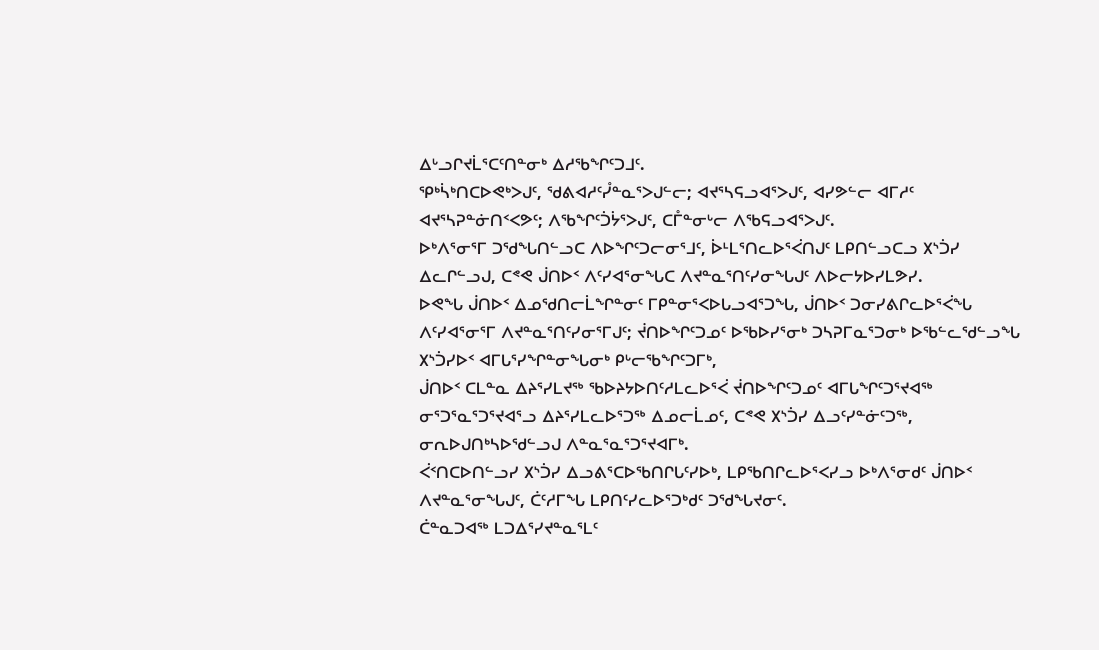ᐃᒡᓗᒋᔪᒫᕐᑕᑦᑎᓐᓂᒃ ᐃᓱᖃᖏᑦᑐᒧᑦ.
ᕿᒃᓵᒃᑎᑕᐅᕙᒃᐳᒍᑦ, ᖁᕕᐊᓱᑦᓮᓐᓇᕐᐳᒍᓪᓕ; ᐊᔪᕐᓴᕋᓗᐊᕐᐳᒍᑦ, ᐊᓯᕗᓪᓕ ᐊᒥᓱᑦ ᐊᔪᕐᓴᕈᓐᓃᑎᑉᐸᕗᑦ; ᐱᖃᖏᑦᑑᔮᕐᐳᒍᑦ, ᑕᒤᓐᓂᒡᓕ ᐱᖃᕋᓗᐊᕐᐳᒍᑦ.
ᐅᒃᐱᕐᓂᕐᒥ ᑐᖁᖓᑎᓪᓗᑕ ᐱᐅᖏᑦᑐᓕᓂᕐᒧᑦ, ᐆᒻᒪᕐᑎᓚᐅᕐᐹᑎᒍᑦ ᒪᑭᑎᓪᓗᑕᓗ ᙭ᔅᑑᓯ ᐃᓚᒋᓪᓗᒍ, ᑕᕝᕙ ᒎᑎᐅᑉ ᐱᑦᓯᐊᕐᓂᖓᑕ ᐱᔪᓐᓇᕐᑎᑦᓯᓂᖓᒍᑦ ᐱᐅᓕᔭᐅᓯᒪᕗᓯ.
ᐅᕙᖓ ᒎᑎᐅᑉ ᐃᓄᖁᑎᓕᒫᖏᓐᓂᑦ ᒥᑭᓐᓂᕐᐸᐅᒐᓗᐊᕐᑐᖓ, ᒎᑎᐅᑉ ᑐᓂᓯᕕᒋᓚᐅᕐᐹᖓ ᐱᑦᓯᐊᕐᓂᕐᒥ ᐱᔪᓐᓇᕐᑎᑦᓯᓂᕐᒥᒍᑦ; ᔫᑎᐅᖏᑦᑐᓄᑦ ᐅᖃᐅᓯᕐᓂᒃ ᑐᓴᕈᒥᓇᕐᑐᓂᒃ ᐅᖃᓪᓚᖁᓪᓗᖓ ᙭ᔅᑑᓯᐅᑉ ᐊᒥᒐᕐᓯᖏᓐᓂᖓᓂᒃ ᑭᒡᓕᖃᖏᑦᑐᒥᒃ,
ᒎᑎᐅᑉ ᑕᒪᓐᓇ ᐃᔨᕐᓯᒪᔪᖅ ᖃᐅᔨᔭᐅᑎᑦᓱᒪᓚᐅᕐᐹ ᔫᑎᐅᖏᑦᑐᓄᑦ ᐊᒥᒐᖏᑦᑐᕐᔪᐊᖅ ᓂᕐᑐᕐᓇᕐᑐᕐᔪᐊᕐᓗ ᐃᔨᕐᓯᒪᓚᐅᕐᑐᖅ ᐃᓄᓕᒫᓄᑦ, ᑕᕝᕙ ᙭ᔅᑑᓯ ᐃᓗᑦᓯᓐᓃᑦᑐᖅ, ᓂᕆᐅᒍᑎᒃᓴᐅᖁᓪᓗᒍ ᐱᓐᓇᕐᓇᕐᑐᕐᔪᐊᒥᒃ.
ᐹᑉᑎᑕᐅᑎᓪᓗᓯ ᙭ᔅᑑᓯ ᐃᓗᕕᕐᑕᐅᖃᑎᒋᒐᑦᓯᐅᒃ, ᒪᑭᖃᑎᒋᓚᐅᕐᐸᓯᓗ ᐅᒃᐱᕐᓂᑯᑦ ᒎᑎᐅᑉ ᐱᔪᓐᓇᕐᓂᖓᒍᑦ, ᑖᑦᓱᒥᖓ ᒪᑭᑎᑦᓯᓚᐅᕐᑐᒃᑯᑦ ᑐᖁᖓᔪᓂᑦ.
ᑖᓐᓇᑐᐊᖅ ᒪᑐᐃᕐᓯᔪᓐᓇᕐᒪᑦ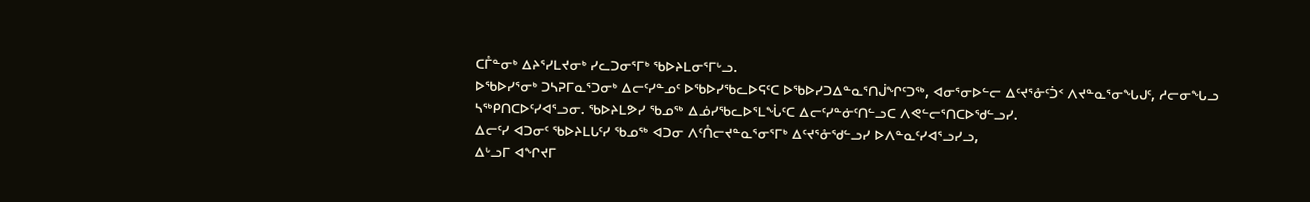ᑕᒤᓐᓂᒃ ᐃᔨᕐᓯᒪᔪᓂᒃ ᓯᓚᑐᓂᕐᒥᒃ ᖃᐅᔨᒪᓂᕐᒥᒡᓗ.
ᐅᖃᐅᓯᕐᓂᒃ ᑐᓴᕈᒥᓇᕐᑐᓂᒃ ᐃᓕᑦᓯᓐᓄᑦ ᐅᖃᐅᓯᖃᓚᐅᕋᑦᑕ ᐅᖃᐅᓯᑐᐃᓐᓇᕐᑎᒎᖏᑦᑐᖅ, ᐊᓂᕐᓂᐅᓪᓕ ᐃᑦᔪᕐᓁᑦᑑᑉ ᐱᔪᓐᓇᕐᓂᖓᒍᑦ, ᓱᓕᓂᖓᓗ ᓴᖅᑭᑎᑕᐅᑦᓯᐊᕐᓗᓂ. ᖃᐅᔨᒪᕗᓯ ᖃᓄᖅ ᐃᓅᓯᖃᓚᐅᕐᒪᖔᑦᑕ ᐃᓕᑦᓯᓐᓃᑦᑎᓪᓗᑕ ᐱᕙᓪᓕᕐᑎᑕᐅᖁᓪᓗᓯ.
ᐃᓕᑦᓯ ᐊᑐᓂᑦ ᖃᐅᔨᒪᒐᑦᓯ ᖃᓄᖅ ᐊᑐᓂ ᐱᑦᑍᓕᔪᓐᓇᕐᓂᕐᒥᒃ ᐃᑦᔪᕐᓁᖁᓪᓗᓯ ᐅᐱᓐᓇᑦᓯᐊᕐᓗᓯᓗ,
ᐃᒡᓗᒥ ᐊᖏᔪᒥ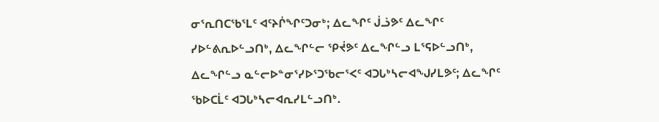ᓂᕐᕆᑎᑕᖃᕐᒪᑦ ᐊᑦᔨᒌᖏᑦᑐᓂᒃ; ᐃᓚᖏᑦ ᒎᓘᕗᑦ ᐃᓚᖏᑦ ᓯᐅᓪᕕᕆᐅᓪᓗᑎᒃ, ᐃᓚᖏᓪᓕ ᕿᔫᕗᑦ ᐃᓚᖏᓪᓗ ᒪᕐᕋᐅᓪᓗᑎᒃ, ᐃᓚᖏᓪᓗ ᓇᓪᓕᐅᓐᓂᕐᓯᐅᕐᑐᖃᓕᕐᐸᑦ ᐊᑐᒐᒃᓴᓕᐊᖑᓯᒪᕗᑦ; ᐃᓚᖏᑦ ᖃᐅᑕᒫᑦ ᐊᑐᒐᒃᓴᓕᐊᕆᓯᒪᓪᓗᑎᒃ.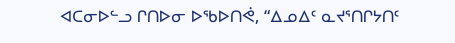ᐊᑕᓂᐅᓪᓗ ᒋᑎᐅᓂ ᐅᖃᐅᑎᕚ, “ᐃᓄᐃᑦ ᓇᔪᕐᑎᒋᔭᑎᑦ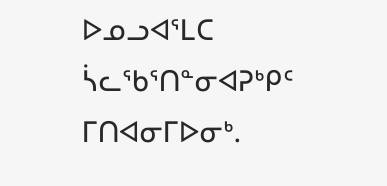ᐅᓄᓗᐊᕐᒪᑕ ᓵᓚᖃᕐᑎᓐᓂᐊᕈᒃᑭᑦ ᒥᑎᐊᓂᒥᐅᓂᒃ.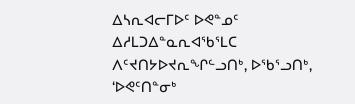ᐃᓴᕆᐊᓕᒥᐅᑦ ᐅᕙᓐᓄᑦ ᐃᓱᒪᑐᐃᓐᓇᕆᐊᖃᕐᒪᑕ ᐱᑦᔪᑎᔭᐅᔪᕆᖏᓪᓗᑎᒃ, ᐅᖃᕐᓗᑎᒃ, ‘ᐅᕙᑦᑎᓐᓂᒃ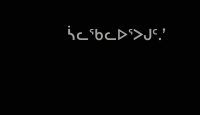ᓵᓚᖃᓚᐅᕐᐳᒍᑦ.’